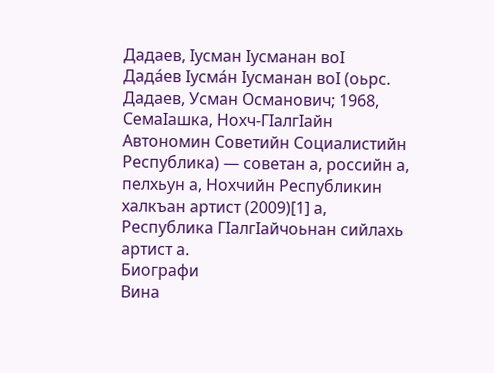Дадаев, Ӏусман Ӏусманан воӀ
Дада́ев Ӏусма́н Ӏусманан воӀ (оьрс. Дадаев, Усман Османович; 1968, СемаӀашка, Нохч-ГӀалгӀайн Автономин Советийн Социалистийн Республика) — советан а, российн а, пелхьун а, Нохчийн Республикин халкъан артист (2009)[1] а, Республика ГӀалгӀайчоьнан сийлахь артист а.
Биографи
Вина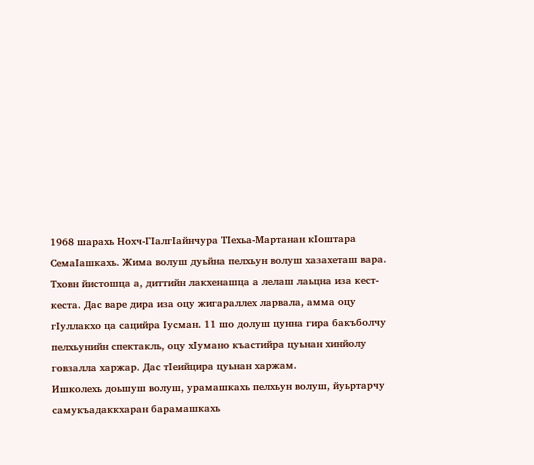1968 шарахь Нохч-ГӀалгӀайнчура ТӀехьа-Мартанан кӀоштара СемаӀашкахь. Жима волуш дуьйна пелхьун волуш хазахеташ вара. Тховн йистошца а, диттийн лакхенашца а лелаш лаьцна иза кест-кеста. Дас варе дира иза оцу жигараллех ларвала, амма оцу гӀуллакхо ца сацийра Ӏусман. 11 шо долуш цунна гира бакъболчу пелхьунийн спектакль, оцу хӀумано къастийра цуьнан хинйолу говзалла харжар. Дас тӀеийцира цуьнан харжам.
Ишколехь доьшуш волуш, урамашкахь пелхьун волуш, йуьртарчу самукъадаккхаран барамашкахь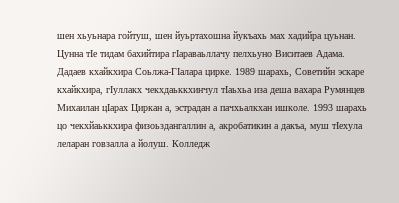шен хьуьнара гойтуш, шен йуьртахошна йукъахь мах хадийра цуьнан. Цунна тӀе тидам бахийтира гӀараваьллачу пелхьуно Виситаев Адама. Дадаев кхайкхира Соьлжа-ГӀалара цирке. 1989 шарахь, Советийн эскаре кхайкхира, гӀуллакх чекхдаьккхинчул тӀаьхьа иза деша вахара Румянцев Михаилан цӀарах Циркан а, эстрадан а пачхьалкхан ишколе. 1993 шарахь цо чекхйаьккхира физоьздангаллин а, акробатикин а дакъа, муш тӀехула леларан говзалла а йолуш. Колледж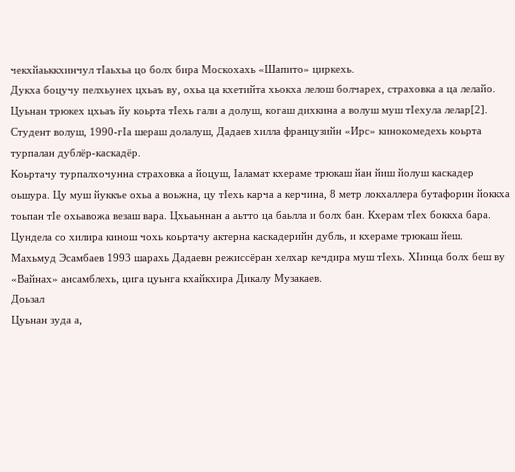чекхйаьккхинчул тӀаьхьа цо болх бира Москохахь «Шапито» циркехь.
Дукха боцучу пелхьунех цхьаъ ву, охьа ца кхетийта хьокха лелош болчарех, страховка а ца лелайо. Цуьнан трюкех цхьаъ йу коьрта тӀехь гали а долуш, когаш дихкина а волуш муш тӀехула лелар[2].
Студент волуш, 1990-гӀа шераш долалуш, Дадаев хилла французийн «Ирс» кинокомедехь коьрта турпалан дублёр-каскадёр.
Коьртачу турпалхочунна страховка а йоцуш, Ӏаламат кхераме трюкаш йан йиш йолуш каскадер оьшура. Цу муш йуккъе охьа а воьжна, цу тӀехь карча а керчина, 8 метр локхаллера бутафорин йоккха тоьпан тӀе охьавожа везаш вара. Цхьаьннан а аьтто ца баьлла и болх бан. Кхерам тӀех боккха бара. Цундела со хилира кинош чохь коьртачу актерна каскадерийн дубль, и кхераме трюкаш йеш.
Махьмуд Эсамбаев 1993 шарахь Дадаевн режиссёран хелхар кечдира муш тӀехь. ХӀинца болх беш ву «Вайнах» ансамблехь, цига цуьнга кхайкхира Дикалу Музакаев.
Доьзал
Цуьнан зуда а,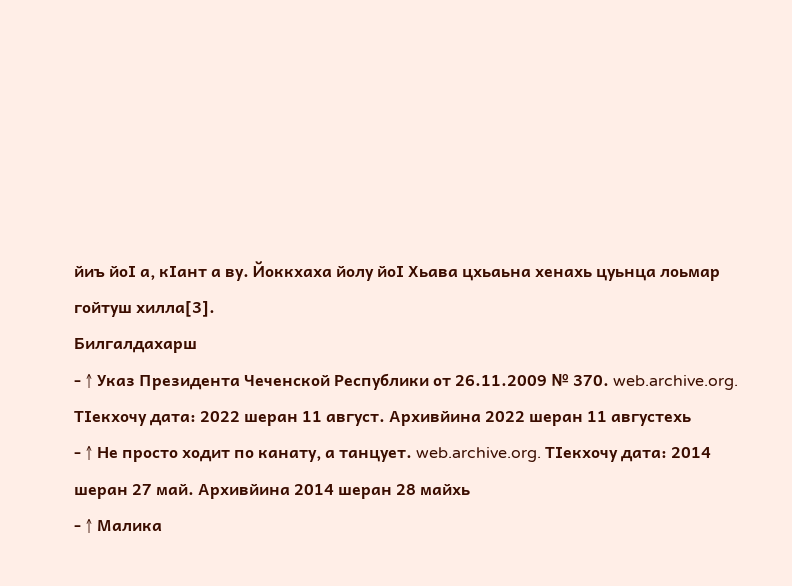йиъ йоӀ а, кӀант а ву. Йоккхаха йолу йоӀ Хьава цхьаьна хенахь цуьнца лоьмар гойтуш хилла[3].
Билгалдахарш
- ↑ Указ Президента Чеченской Республики от 26.11.2009 № 370. web.archive.org. ТӀекхочу дата: 2022 шеран 11 август. Архивйина 2022 шеран 11 августехь
- ↑ Не просто ходит по канату, а танцует. web.archive.org. ТӀекхочу дата: 2014 шеран 27 май. Архивйина 2014 шеран 28 майхь
- ↑ Малика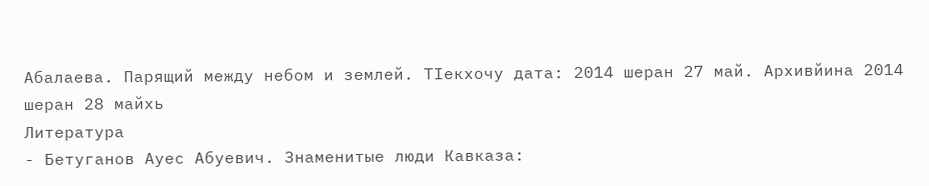Абалаева. Парящий между небом и землей. ТӀекхочу дата: 2014 шеран 27 май. Архивйина 2014 шеран 28 майхь
Литература
- Бетуганов Ауес Абуевич. Знаменитые люди Кавказа: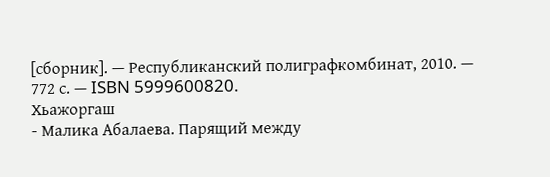[сборник]. — Республиканский полиграфкомбинат, 2010. — 772 с. — ISBN 5999600820.
Хьажоргаш
- Малика Абалаева. Парящий между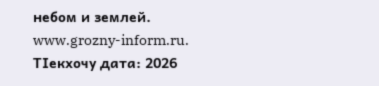небом и землей. www.grozny-inform.ru. ТӀекхочу дата: 2026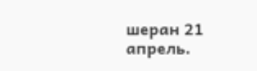шеран 21 апрель.